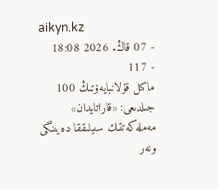aikyn.kz
- 07 قاڭ. 2026 18:08
- 117
ماكىل قۇلانبايەۆتىڭ 100 جىلدىعى: «قاراتايدان» مەملەكەتتىك سىيلىققا دەيىنگى ونەر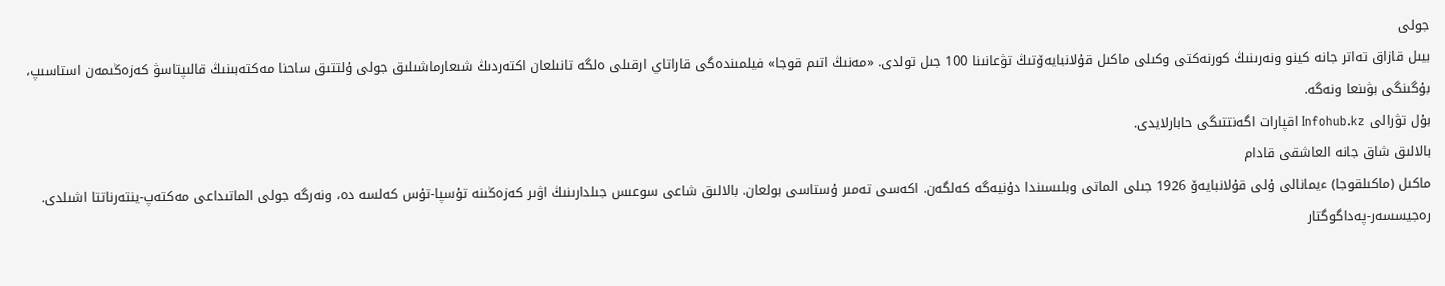جولى
بيىل قازاق تەاتر جانە كينو ونەرىنىڭ كورنەكتى وكىلى ماكىل قۇلانبايەۆتىڭ تۋعانىنا 100 جىل تولدى. «مەنىڭ اتىم قوجا» فيلمىندەگى قاراتاي ارقىلى ەلگە تانىلعان اكتەردىڭ شىعارماشىلىق جولى ۇلتتىق ساحنا مەكتەبىنىڭ قالىپتاسۋ كەزەڭىمەن استاسىپ، بۇگىنگى بۋىنعا ونەگە.
بۇل تۋرالى Infohub.kz اقپارات اگەنتتىگى حابارلايدى.
بالالىق شاق جانە العاشقى قادام
ماكىل (ماكىلقوجا) ءيمانالى ۇلى قۇلانبايەۆ 1926 جىلى الماتى وبلىسىندا دۇنيەگە كەلگەن. اكەسى تەمىر ۇستاسى بولعان. بالالىق شاعى سوعىس جىلدارىنىڭ اۋىر كەزەڭىنە تۇسپا-تۇس كەلسە دە، ونەرگە جولى الماتىداعى مەكتەپ-ينتەرناتتا اشىلدى.
رەجيسسەر-پەداگوگتار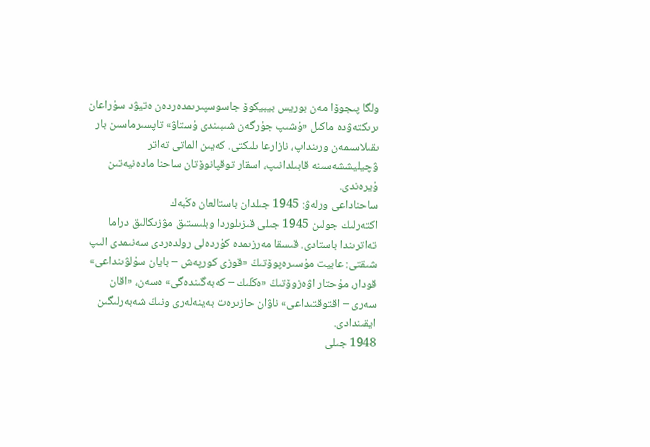ولگا پىجوۆا مەن بوريس بيبيكوۆ جاسوسپىرىمدەردەن ەتيۋد سۇراعان ىرىكتەۋدە ماكىل «ۇشىپ جۇرگەن شىبىندى ۇستاۋ» تاپسىرماسىن بار ىقىلاسىمەن ورىنداپ، نازارعا ىلىكتى. كەيىن الماتى تەاتر ۋچيليششەسىنە قابىلدانىپ، اسقار توقپانوۆتان ساحنا مادەنيەتىن ۇيرەندى.
ساحناداعى ورلەۋ: 1945 جىلدان باستالعان ەڭبەك
اكتەرلىك جولىن 1945 جىلى قىزىلوردا وبلىستىق مۋزىكالىق دراما تەاترىندا باستادى. قىسقا مەرزىمدە كۇردەلى رولدەردى سەنىمدى الىپ شىقتى: عابيت مۇسىرەپوۆتىڭ «قوزى كورپەش – بايان سۇلۋىنداعى» قودار، مۇحتار اۋەزوۆتىڭ «ەڭلىك – كەبەگىندەگى» ەسەن، «اقان سەرى – اقتوقتىداعى» ناۋان حازىرەت بەينەلەرى ونىڭ شەبەرلىگىن ايقىندادى.
1948 جىلى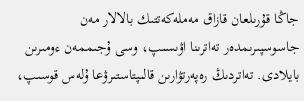جاڭا قۇرىلعان قازاق مەملەكەتتىك بالالار مەن جاسوسپىرىمدەر تەاترىنا اۋىسىپ، وسى ۇجىممەن ءومىرىن بايلادى. تەاتردىڭ رەپەرتۋارىن قالىپتاستىرۋعا ۇلەس قوسىپ،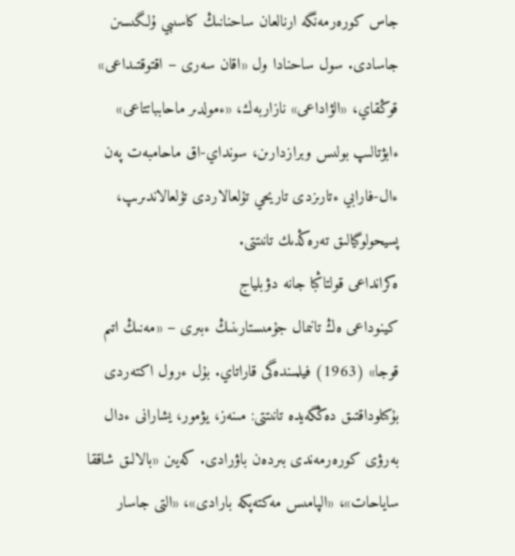جاس كورەرمەنگە ارنالعان ساحنانىڭ كاسىبي ۇلگىسىن جاسادى. سول ساحنادا ول «اقان سەرى – اقتوقتىداعى» قوڭقاي، «الۋاداعى» نازاربەك، «ءمولدىر ماحابباتتاعى» ءابۋتالىپ بولىس وبرازدارىن، سونداي-اق ماحامبەت پەن ءال-فارابي ءتارىزدى تاريحي تۇلعالاردى تۇلعالاندىرىپ، پسيحولوگيالىق تەرەڭدىك تانىتتى.
ەكرانداعى قولتاڭبا جانە دۋبلياج
كينوداعى ەڭ تانىمال جۇمىستارىنىڭ ءبىرى – «مەنىڭ اتىم قوجا» (1963) فيلمىندەگى قاراتاي. بۇل ءرول اكتەردى بۇكىلوداقتىق دەڭگەيدە تانىتتى: مىنەز، يۋمور، يشارانى ءدال بەرۋى كورەرمەندى بىردەن باۋرادى. كەيىن «بالالىق شاققا ساياحات»، «الپامىس مەكتەپكە بارادى»، «التى جاسار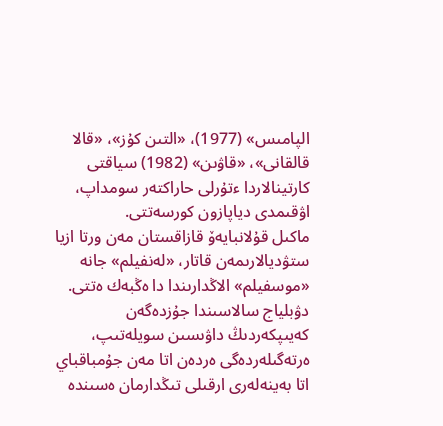الپامىس» (1977)، «التىن كۇز»، «قالا قالقانى»، «قاۋىن» (1982) سياقتى كارتينالاردا ءتۇرلى حاراكتەر سومداپ، اۋقىمدى دياپازون كورسەتتى.
ماكىل قۇلانبايەۆ قازاقستان مەن ورتا ازيا ستۋديالارىمەن قاتار، «لەنفيلم» جانە «موسفيلم» الاڭدارىندا دا ەڭبەك ەتتى. دۋبلياج سالاسىندا جۇزدەگەن كەيىپكەردىڭ داۋىسىن سويلەتىپ، ەرتەگىلەردەگى ەردەن اتا مەن جۇمباقباي اتا بەينەلەرى ارقىلى تىڭدارمان ەسىندە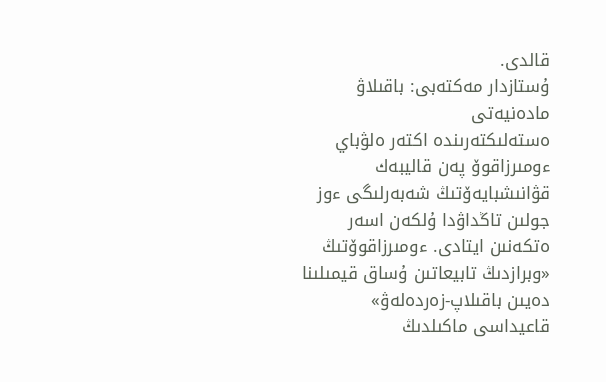قالدى.
ۇستازدار مەكتەبى: باقىلاۋ مادەنيەتى
ەستەلىكتەرىندە اكتەر ەلۋباي ءومىرزاقوۆ پەن قاليبەك قۋانىشبايەۆتىڭ شەبەرلىگى ءوز جولىن تاڭداۋدا ۇلكەن اسەر ەتكەنىن ايتادى. ءومىرزاقوۆتىڭ «وبرازدىڭ تابيعاتىن ۇساق قيمىلىنا دەيىن باقىلاپ-زەردەلەۋ» قاعيداسى ماكىلدىڭ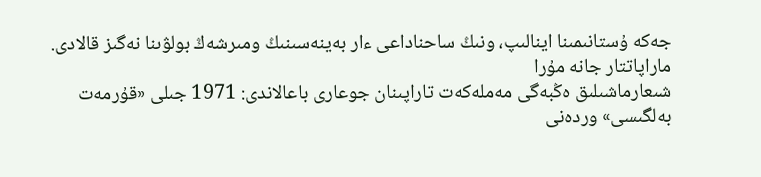جەكە ۇستانىمىنا اينالىپ، ونىڭ ساحناداعى ءار بەينەسىنىڭ ومىرشەڭ بولۋىنا نەگىز قالادى.
ماراپاتتار جانە مۇرا
شىعارماشىلىق ەڭبەگى مەملەكەت تاراپىنان جوعارى باعالاندى: 1971 جىلى «قۇرمەت بەلگىسى» وردەنى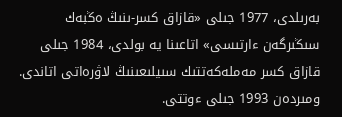بەرىلدى، 1977 جىلى «قازاق كسر-ىنىڭ ەڭبەك سىڭىرگەن ءارتىسى» اتاعىنا يە بولدى، 1984 جىلى قازاق كسر مەملەكەتتىك سىيلىعىنىڭ لاۋرەاتى اتاندى. ومىردەن 1993 جىلى ءوتتى.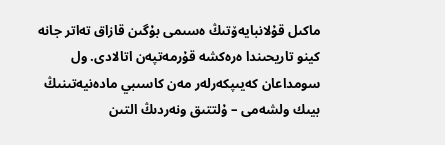ماكىل قۇلانبايەۆتىڭ ەسىمى بۇگىن قازاق تەاتر جانە كينو تاريحىندا ەرەكشە قۇرمەتپەن اتالادى. ول سومداعان كەيىپكەرلەر مەن كاسىبي مادەنيەتىنىڭ بيىك ولشەمى – ۇلتتىق ونەردىڭ التىن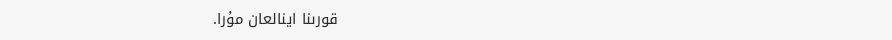قورىنا اينالعان مۇرا.